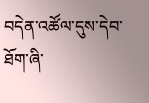བདེན་འཚོལ་དུས་དེབ་ཐོག་ཞི་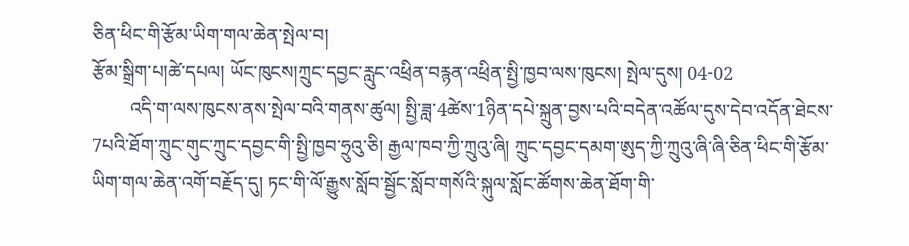ཅིན་ཕིང་གི་རྩོམ་ཡིག་གལ་ཆེན་སྤེལ་བ།
རྩོམ་སྒྲིག་པ།ཚེ་དཔལ། ཡོང་ཁུངས།ཀྲུང་དབྱང་རླུང་འཕྲིན་བརྙན་འཕྲིན་སྤྱི་ཁྱབ་ལས་ཁུངས། སྤེལ་དུས། 04-02
        འདི་ག་ལས་ཁུངས་ནས་སྤེལ་བའི་གནས་ཚུལ། སྤྱི་ཟླ་4ཚེས་1ཉིན་དཔེ་སྐྲུན་བྱས་པའི་བདེན་འཚོལ་དུས་དེབ་འདོན་ཐེངས་7པའི་ཐོག་ཀྲུང་གུང་ཀྲུང་དབྱང་གི་སྤྱི་ཁྱབ་ཧྲུའུ་ཅི། རྒྱལ་ཁབ་ཀྱི་ཀྲུའུ་ཞི། ཀྲུང་དབྱང་དམག་ཨུད་ཀྱི་ཀྲུའུ་ཞི་ཞི་ཅིན་ཕིང་གི་རྩོམ་ཡིག་གལ་ཆེན་འགོ་བརྗོད་དུ། ཏང་གི་ལོ་རྒྱུས་སློབ་སྦྱོང་སློབ་གསོའི་སྐུལ་སློང་ཚོགས་ཆེན་ཐོག་གི་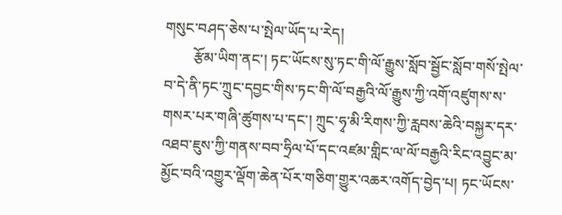གསུང་བཤད་ཅེས་པ་སྤེལ་ཡོད་པ་རེད།
        རྩོམ་ཡིག་ནང་། ཏང་ཡོངས་སུ་ཏང་གི་ལོ་རྒྱུས་སློབ་སྦྱོང་སློབ་གསོ་སྤེལ་བ་དེ་ནི་ཏང་ཀྲུང་དབྱང་གིས་ཏང་གི་ལོ་བརྒྱའི་ལོ་རྒྱུས་ཀྱི་འགོ་འཛུགས་ས་གསར་པར་གཞི་ཚུགས་པ་དང་། ཀྲུང་ཧྭ་མི་རིགས་ཀྱི་རླབས་ཆེའི་བསྐྱར་དར་འཐབ་ཇུས་ཀྱི་གནས་བབ་ཧྲིལ་པོ་དང་འཛམ་གླིང་ལ་ལོ་བརྒྱའི་རིང་འབྱུང་མ་མྱོང་བའི་འགྱུར་ལྡོག་ཆེན་པོར་གཅིག་གྱུར་འཆར་འགོད་བྱེད་པ། ཏང་ཡོངས་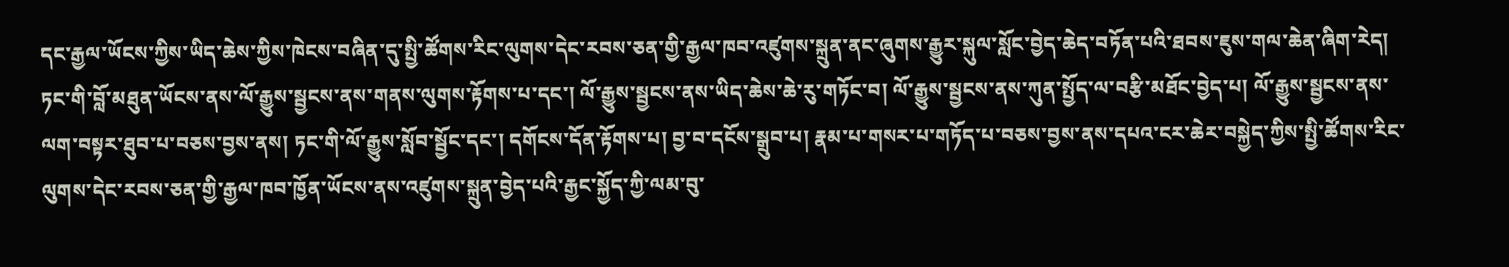དང་རྒྱལ་ཡོངས་ཀྱིས་ཡིད་ཆེས་ཀྱིས་ཁེངས་བཞིན་དུ་སྤྱི་ཚོགས་རིང་ལུགས་དེང་རབས་ཅན་གྱི་རྒྱལ་ཁབ་འཛུགས་སྐྲུན་ནང་ཞུགས་རྒྱུར་སྐུལ་སློང་བྱེད་ཆེད་བཏོན་པའི་ཐབས་ཇུས་གལ་ཆེན་ཞིག་རེད། ཏང་གི་བློ་མཐུན་ཡོངས་ནས་ལོ་རྒྱུས་སྦྱངས་ནས་གནས་ལུགས་རྟོགས་པ་དང་། ལོ་རྒྱུས་སྦྱངས་ནས་ཡིད་ཆེས་ཆེ་རུ་གཏོང་བ། ལོ་རྒྱུས་སྦྱངས་ནས་ཀུན་སྤྱོད་ལ་བརྩི་མཐོང་བྱེད་པ། ལོ་རྒྱུས་སྦྱངས་ནས་ལག་བསྟར་ཐུབ་པ་བཅས་བྱས་ནས། ཏང་གི་ལོ་རྒྱུས་སློབ་སྦྱོང་དང་། དགོངས་དོན་རྟོགས་པ། བྱ་བ་དངོས་སྒྲུབ་པ། རྣམ་པ་གསར་པ་གཏོད་པ་བཅས་བྱས་ནས་དཔའ་ངར་ཆེར་བསྐྱེད་ཀྱིས་སྤྱི་ཚོགས་རིང་ལུགས་དེང་རབས་ཅན་གྱི་རྒྱལ་ཁབ་ཁྱོན་ཡོངས་ནས་འཛུགས་སྐྲུན་བྱེད་པའི་རྒྱང་སྐྱོད་ཀྱི་ལམ་བུ་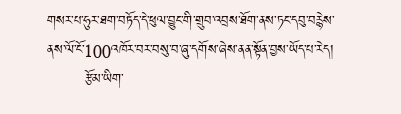གསར་པ་ཧུར་ཐག་བཏོད་དེ་ཕུལ་བྱུང་གི་གྲུབ་འབྲས་ཐོག་ནས་ཏང་དབུ་བརྙེས་ནས་ལོ་ངོ་100འཁོར་བར་བསུ་བ་ཞུ་དགོས་ཞེས་ནན་སྟོན་བྱས་ཡོད་པ་རེད།
        རྩོམ་ཡིག་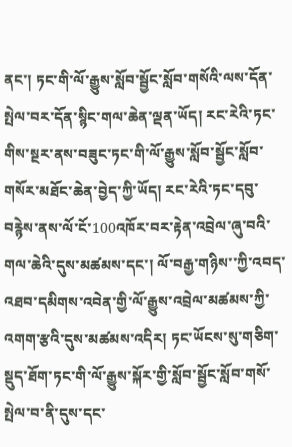ནང་། ཏང་གི་ལོ་རྒྱུས་སློབ་སྦྱོང་སློབ་གསོའི་ལས་དོན་སྤེལ་བར་དོན་སྙིང་གལ་ཆེན་ལྡན་ཡོད། རང་རེའི་ཏང་གིས་སྔར་ནས་བཟུང་ཏང་གི་ལོ་རྒྱུས་སློབ་སྦྱོང་སློབ་གསོར་མཐོང་ཆེན་བྱེད་ཀྱི་ཡོད། རང་རེའི་ཏང་དབུ་བརྙེས་ནས་ལོ་ངོ་100འཁོར་བར་རྟེན་འབྲེལ་ཞུ་བའི་གལ་ཆེའི་དུས་མཚམས་དང་། ལོ་བརྒྱ་གཉིས་་ཀྱི་འབད་འཐབ་དམིགས་འབེན་གྱི་ལོ་རྒྱུས་འབྲེལ་མཚམས་ཀྱི་འགག་རྩའི་དུས་མཚམས་འདིར། ཏང་ཡོངས་སུ་གཅིག་སྡུད་ཐོག་ཏང་གི་ལོ་རྒྱུས་སྐོར་གྱི་སློབ་སྦྱོང་སློབ་གསོ་སྤེལ་བ་ནི་དུས་དང་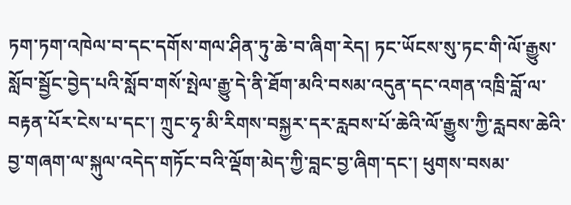ཏག་ཏག་འཁེལ་བ་དང་དགོས་གལ་ཤིན་ཏུ་ཆེ་བ་ཞིག་རེད། ཏང་ཡོངས་སུ་ཏང་གི་ལོ་རྒྱུས་སློབ་སྦྱོང་བྱེད་པའི་སློབ་གསོ་སྤེལ་རྒྱུ་དེ་ནི་ཐོག་མའི་བསམ་འདུན་དང་འགན་འཁྲི་བློ་ལ་བརྟན་པོར་ངེས་པ་དང་། ཀྲུང་ཧྭ་མི་རིགས་བསྐྱར་དར་རླབས་པོ་ཆེའི་ལོ་རྒྱུས་ཀྱི་རླབས་ཆེའི་བྱ་གཞག་ལ་སྐུལ་འདེད་གཏོང་བའི་ལྡོག་མེད་ཀྱི་བླང་བྱ་ཞིག་དང་། ཕུགས་བསམ་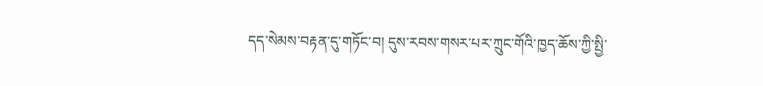དད་སེམས་བརྟན་དུ་གཏོང་བ། དུས་རབས་གསར་པར་ཀྲུང་གོའི་ཁྱད་ཆོས་ཀྱི་སྤྱི་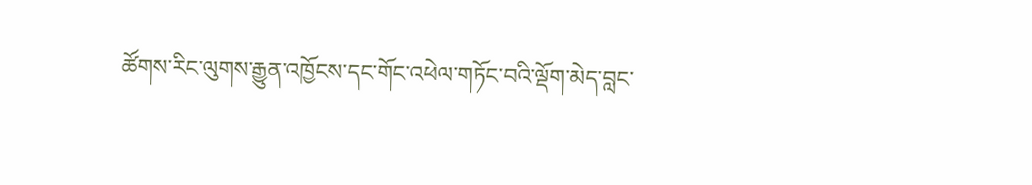ཚོགས་རིང་ལུགས་རྒྱུན་འཁྱོངས་དང་གོང་འཕེལ་གཏོང་བའི་ལྡོག་མེད་བླང་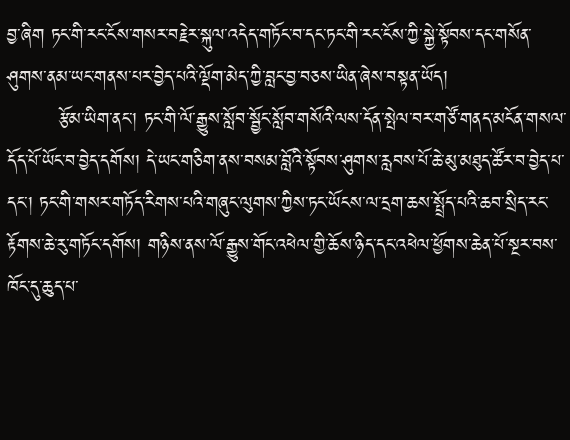བྱ་ཞིག ཏང་གི་རང་ངོས་གསར་བརྗེར་སྐུལ་འདེད་གཏོང་བ་དང་ཏང་གི་རང་ངོས་ཀྱི་སྐྱེ་སྟོབས་དང་གསོན་ཤུགས་ནམ་ཡང་གནས་པར་བྱེད་པའི་ལྡོག་མེད་ཀྱི་བླང་བྱ་བཅས་ཡིན་ཞེས་བསྟན་ཡོད།
        རྩོམ་ཡིག་ནང་། ཏང་གི་ལོ་རྒྱུས་སློབ་སྦྱོང་སློབ་གསོའི་ལས་དོན་སྤེལ་བར་གཙོ་གནད་མངོན་གསལ་དོད་པོ་ཡོང་བ་བྱེད་དགོས། དེ་ཡང་གཅིག་ནས་བསམ་བློའི་སྟོབས་ཤུགས་རླབས་པོ་ཆེ་མུ་མཐུད་ཚོར་བ་བྱེད་པ་དང་། ཏང་གི་གསར་གཏོད་རིགས་པའི་གཞུང་ལུགས་ཀྱིས་ཏང་ཡོངས་ལ་དྲག་ཆས་སྤྲོད་པའི་ཆབ་སྲིད་རང་རྟོགས་ཆེ་རུ་གཏོང་དགོས། གཉིས་ནས་ལོ་རྒྱུས་གོང་འཕེལ་གྱི་ཆོས་ཉིད་དང་འཕེལ་ཕྱོགས་ཆེན་པོ་སྔར་བས་ཁོང་དུ་ཆུད་པ་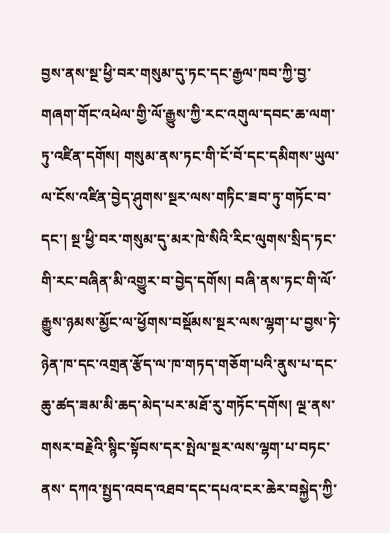བྱས་ནས་སྔ་ཕྱི་བར་གསུམ་དུ་ཏང་དང་རྒྱལ་ཁབ་ཀྱི་བྱ་གཞག་གོང་འཕེལ་གྱི་ལོ་རྒྱུས་ཀྱི་རང་འགུལ་དབང་ཆ་ལག་ཏུ་འཛིན་དགོས། གསུམ་ནས་ཏང་གི་ངོ་བོ་དང་དམིགས་ཡུལ་ལ་ངོས་འཛིན་བྱེད་ཤུགས་སྔར་ལས་གཏིང་ཟབ་ཏུ་གཏོང་བ་དང་། སྔ་ཕྱི་བར་གསུམ་དུ་མར་ཁེ་སིའི་རིང་ལུགས་སྲིད་ཏང་གི་རང་བཞིན་མི་འགྱུར་བ་བྱེད་དགོས། བཞི་ནས་ཏང་གི་ལོ་རྒྱུས་ཉམས་མྱོང་ལ་ཕྱོགས་བསྡོམས་སྔར་ལས་ལྷག་པ་བྱས་ཏེ་ཉེན་ཁ་དང་འགྲན་རྩོད་ལ་ཁ་གཏད་གཅོག་པའི་ནུས་པ་དང་ཆུ་ཚད་ཟམ་མི་ཆད་མེད་པར་མཐོ་རུ་གཏོང་དགོས། ལྔ་ནས་གསར་བརྗེའི་སྙིང་སྟོབས་དར་སྤེལ་སྔར་ལས་ལྷག་པ་བཏང་ནས་ དཀའ་སྤྱད་འབད་འཐབ་དང་དཔའ་ངར་ཆེར་བསྐྱེད་ཀྱི་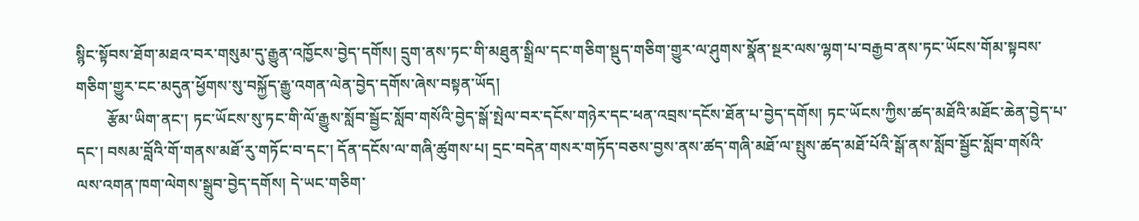སྙིང་སྟོབས་ཐོག་མཐའ་བར་གསུམ་དུ་རྒྱུན་འཁྱོངས་བྱེད་དགོས། དྲུག་ནས་ཏང་གི་མཐུན་སྒྲིལ་དང་གཅིག་སྡུད་གཅིག་གྱུར་ལ་ཤུགས་སྣོན་སྔར་ལས་ལྷག་པ་བརྒྱབ་ནས་ཏང་ཡོངས་གོམ་སྟབས་གཅིག་གྱུར་ངང་མདུན་ཕྱོགས་སུ་བསྐྱོད་རྒྱུ་འགན་ལེན་བྱེད་དགོས་ཞེས་བསྟན་ཡོད།
        རྩོམ་ཡིག་ནང་། ཏང་ཡོངས་སུ་ཏང་གི་ལོ་རྒྱུས་སློབ་སྦྱོང་སློབ་གསོའི་བྱེད་སྒོ་སྤེལ་བར་དངོས་གཉེར་དང་ཕན་འབྲས་དངོས་ཐོན་པ་བྱེད་དགོས། ཏང་ཡོངས་ཀྱིས་ཚད་མཐོའི་མཐོང་ཆེན་བྱེད་པ་དང་། བསམ་བློའི་གོ་གནས་མཐོ་རུ་གཏོང་བ་དང་། དོན་དངོས་ལ་གཞི་ཚུགས་པ། དྲང་བདེན་གསར་གཏོད་བཅས་བྱས་ནས་ཚད་གཞི་མཐོ་ལ་སྤུས་ཚད་མཐོ་པོའི་སྒོ་ནས་སློབ་སྦྱོང་སློབ་གསོའི་ལས་འགན་ཁག་ལེགས་སྒྲུབ་བྱེད་དགོས། དེ་ཡང་གཅིག་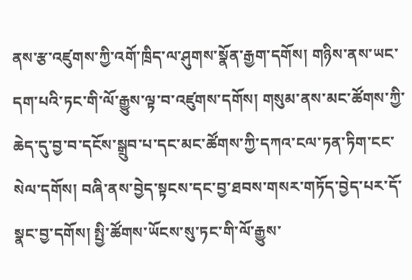ནས་རྩ་འཛུགས་ཀྱི་འགོ་ཁྲིད་ལ་ཤུགས་སྣོན་རྒྱག་དགོས། གཉིས་ནས་ཡང་དག་པའི་ཏང་གི་ལོ་རྒྱུས་ལྟ་བ་འཛུགས་དགོས། གསུམ་ནས་མང་ཚོགས་ཀྱི་ཆེད་དུ་བྱ་བ་དངོས་སྒྲུབ་པ་དང་མང་ཚོགས་ཀྱི་དཀའ་ངལ་ཏན་ཏིག་ངང་སེལ་དགོས། བཞི་ནས་བྱེད་སྟངས་དང་བྱ་ཐབས་གསར་གཏོད་བྱེད་པར་དོ་སྣང་བྱ་དགོས། སྤྱི་ཚོགས་ཡོངས་སུ་ཏང་གི་ལོ་རྒྱུས་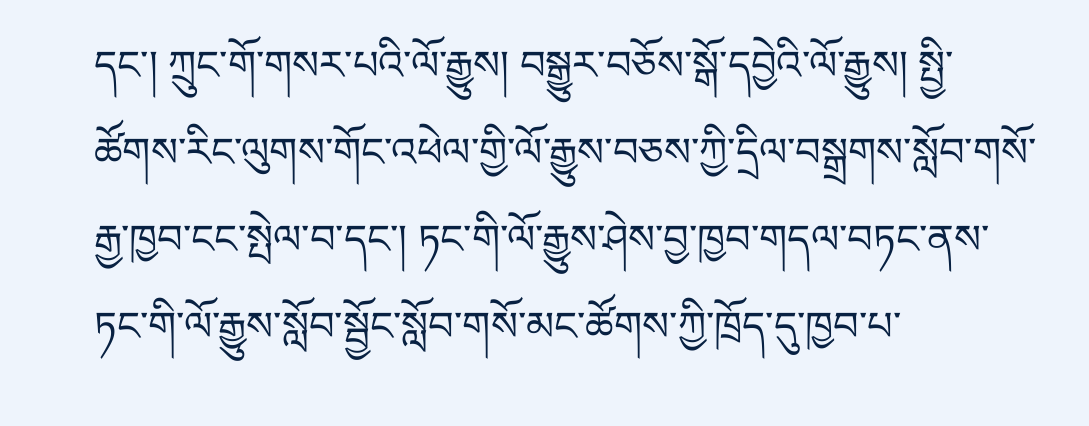དང་། ཀྲུང་གོ་གསར་པའི་ལོ་རྒྱུས། བསྒྱུར་བཅོས་སྒོ་དབྱེའི་ལོ་རྒྱུས། སྤྱི་ཚོགས་རིང་ལུགས་གོང་འཕེལ་གྱི་ལོ་རྒྱུས་བཅས་ཀྱི་དྲིལ་བསྒྲགས་སློབ་གསོ་རྒྱ་ཁྱབ་ངང་སྤེལ་བ་དང་། ཏང་གི་ལོ་རྒྱུས་ཤེས་བྱ་ཁྱབ་གདལ་བཏང་ནས་ཏང་གི་ལོ་རྒྱུས་སློབ་སྦྱོང་སློབ་གསོ་མང་ཚོགས་ཀྱི་ཁྲོད་དུ་ཁྱབ་པ་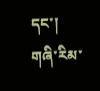དང་། གཞི་རིམ་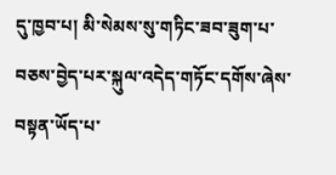དུ་ཁྱབ་པ། མི་སེམས་སུ་གཏིང་ཟབ་ཟུག་པ་བཅས་བྱེད་པར་སྐུལ་འདེད་གཏོང་དགོས་ཞེས་བསྟན་ཡོད་པ་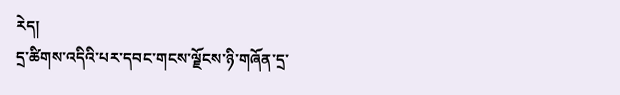རེད།
དྲ་ཚིགས་འདིའི་པར་དབང་གངས་ལྗོངས་ཉི་གཞོན་དྲ་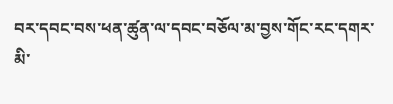བར་དབང་བས་ཕན་ཚུན་ལ་དབང་བཅོལ་མ་བྱས་གོང་རང་དགར་མི་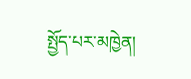སྤྱོད་པར་མཁྱེན།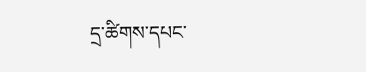དྲ་ཚིགས་དཔང་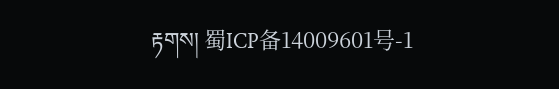རྟགས། 蜀ICP备14009601号-1